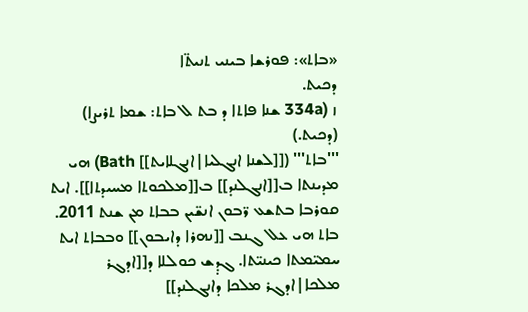«ܒܐܬ»: ܦܘܪܫܐ ܒܝܢܝ ܬܢܝܬ̈ܐ
ܕܟܝܬ.
ܙ (334a ܫܢܐ ܦܐܬܐ ܕ ܒܬ ܠ ܒܐܬ: ܫܡܐ ܬܪܝܨܐ)
(ܕܟܝܬ.)
'''ܒܐܬ''' ([[ܠܫܢܐ ܐܢܓܠܝܐ|ܐܢܓܠܐܝܬ]] Bath) ܗܝ ܡܕܝܢܬܐ ܒ[[ܐܢܓܠܢܕ]] ܒ[[ܡܠܟܘܬܐ ܡܚܝܕܬܐ]]. ܐܝܬ ܩܘܪܒܐ ܒܬܫܥ ܪ̈ܒܘܢ ܐܢܫ̈ܝܢ ܒܒܐܬ ܡܢ ܫܢܬ 2011. ܒܐܬ ܗܝ ܥܠ ܓܢܒ [[ܢܗܪܐ ܕܐܝܒܘܢ]] ܘܒܒܐܬ ܐܝܬ ܚܡܝ̈ܡܬܐ ܟܝܢܝ̈ܬܐ. ܓܕ̣ܫ ܟܘܠܠܐ ܕ[[ܐܕܓܪ ܡܠܟܐ|ܐܕܓܪ ܡܠܟܐ ܕܐܢܓܠܢܕ]]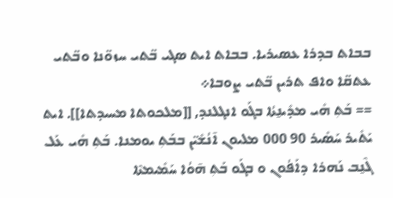ܒܒܐܬ ܒܕܪܐ ܥܣܝܪܝܐ. ܒܒܐܬ ܐܝܬ ܣܓܝ ܒ̈ܬܝ ܚܙܘ̈ܢܐ ܘܒ̈ܬܝ ܥܬܩ̈ܐ ܘܐܦ ܬܪܝܢ ܒ̈ܬܝ ܨܘܒܐ܀
== ܒܰܬܼ ܗܺܝ ܡܕܺܝܢ̱ܬܳܐ ܒܓܰܘ ܐܢܓܠܢܕ, [[ܡܠܟܘܬܐ ܡܚܝܕܬܐ]]. ܐܝܬ ܝܰܬܺܝܪ ܚܰܣܺܝܪ 90 000 ܡܠܝܘܢ ܐ̄ܢܳܫܺܝ̈ܢ ܒܒܰܬܼ ܝܘܡܢܐ. ܒܰܬܼ ܗܺܝ ܥܰܠ ܓܶܢ̱ܒ ܢܰܗܪܐ ܕܐܰܦܳܘܢ ܘ ܒܓܰܘ ܒܰܬܼ ܗ̄ܘܳܐ ܚܰܡܺܝܡܬܶܐ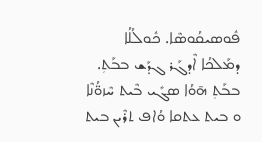ܦܽܘܣܝܩܳܘܣܶܐ. ܟܽܘܠܳܠܳܐ ܕܡܰܠܟܳܐ ܐܶܕܓܰܪ ܓܕܰܫ ܒܒܰܬܼ. ܒܒܰܬܼ ܗ̄ܘܳܐ ܣܓܺܝ ܒܶܝܬ ܚܶܙܘ̈ܳܢܶܐ ܘ ܒܝܬ ܥܬܩܐ ܘܳܐܦ ܬܪܶܝܢ ܒܝܬ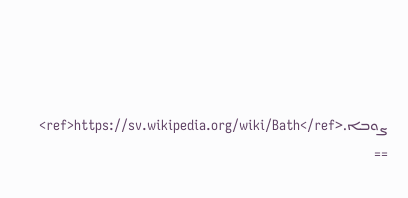ܨܘܒܐ.<ref>https://sv.wikipedia.org/wiki/Bath</ref> ==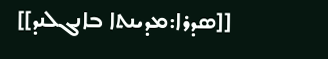[[ܣܕܪܐ:ܡܕܝܢܬܐ ܒܐܢܓܠܢܕ]]